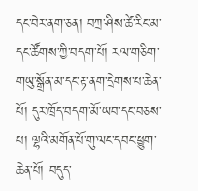དང་བེར་ནག་ཅན། བཀྲ་ཤིས་ཚེ་རིང་མ་དང་ཚོགས་ཀྱི་བདག་པོ། རལ་གཅིག་གཡུ་སྒྲོན་མ་དང་རྟ་ནག་དྲེགས་པ་ཆེན་པོ། དུར་ཁྲོད་བདག་མོ་ཡབ་དང་བཅས་པ། ལྷའི་མགོན་པོ་གུ་ལང་དབང་ཕྱུག་ཆེན་པོ། བདུད་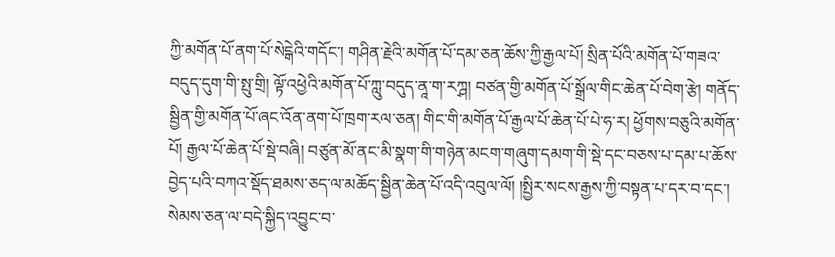ཀྱི་མགོན་པོ་ནག་པོ་སེངྒེའི་གདོང་། གཤིན་རྗེའི་མགོན་པོ་དམ་ཅན་ཆོས་ཀྱི་རྒྱལ་པོ། སྲིན་པོའི་མགོན་པོ་གཟའ་བདུད་དུག་གི་སྤུ་གྲི། ལྟོ་འཕྱེའི་མགོན་པོ་ཀླུ་བདུད་ནཱ་ག་རཀྴ། བཙན་གྱི་མགོན་པོ་སྒྲོལ་གིང་ཆེན་པོ་བེག་རྩེ། གནོད་སྦྱིན་གྱི་མགོན་པོ་ཞང་འོན་ནག་པོ་ཁྲག་རལ་ཅན། གིང་གི་མགོན་པོ་རྒྱལ་པོ་ཆེན་པོ་པེ་ཧ་ར། ཕྱོགས་བཅུའི་མགོན་པོ། རྒྱལ་པོ་ཆེན་པོ་སྡེ་བཞི། བཙུན་མོ་ནང་མི་སྣག་གི་གཉེན་མངག་གཞུག་དམག་གི་སྡེ་དང་བཅས་པ་དམ་པ་ཆོས་བྱེད་པའི་བཀའ་སྡོད་ཐམས་ཅད་ལ་མཆོད་སྦྱིན་ཆེན་པོ་འདི་འབུལ་ལོ། །སྤྱིར་སངས་རྒྱས་ཀྱི་བསྟན་པ་དར་བ་དང་། སེམས་ཅན་ལ་བདེ་སྐྱིད་འབྱུང་བ་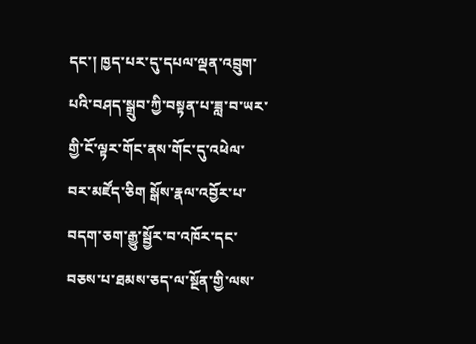དང་། ཁྱད་པར་དུ་དཔལ་ལྡན་འབྲུག་པའི་བཤད་སྒྲུབ་ཀྱི་བསྟན་པ་ཟླ་བ་ཡར་གྱི་ངོ་ལྟར་གོང་ནས་གོང་དུ་འཕེལ་བར་མཛོད་ཅིག སྒོས་རྣལ་འབྱོར་པ་བདག་ཅག་རྒྱུ་སྦྱོར་བ་འཁོར་དང་བཅས་པ་ཐམས་ཅད་ལ་སྔོན་གྱི་ལས་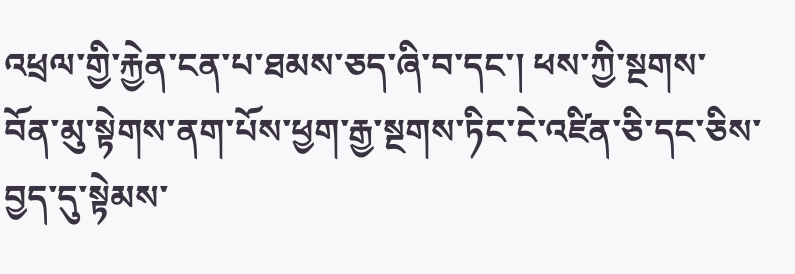འཕྲལ་གྱི་རྐྱེན་ངན་པ་ཐམས་ཅད་ཞི་བ་དང་། ཕས་ཀྱི་སྔགས་བོན་མུ་སྟེགས་ནག་པོས་ཕྱག་རྒྱ་སྔགས་ཏིང་ངེ་འཛིན་ཅི་དང་ཅིས་བྱད་དུ་སྟེམས་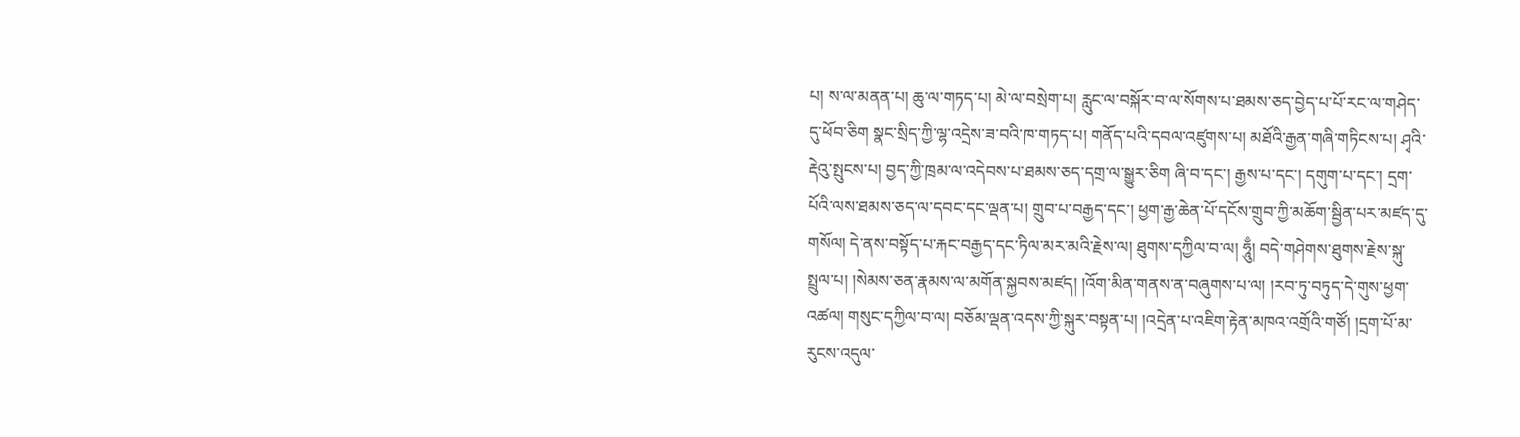པ། ས་ལ་མནན་པ། ཆུ་ལ་གཏད་པ། མེ་ལ་བསྲེག་པ། རླུང་ལ་བསྐོར་བ་ལ་སོགས་པ་ཐམས་ཅད་བྱེད་པ་པོ་རང་ལ་གཤེད་དུ་ཕོབ་ཅིག སྣང་སྲིད་ཀྱི་ལྷ་འདྲེས་ཟ་བའི་ཁ་གཏད་པ། གནོད་པའི་དབལ་འཛུགས་པ། མཐོའི་རྒྱན་གཞི་གཏིངས་པ། ཤྭའི་རྡེའུ་སྤུངས་པ། བྱད་ཀྱི་ཁྲམ་ལ་འདེབས་པ་ཐམས་ཅད་དགྲ་ལ་སྒྱུར་ཅིག ཞི་བ་དང་། རྒྱས་པ་དང་། དགུག་པ་དང་། དྲག་པོའི་ལས་ཐམས་ཅད་ལ་དབང་དང་ལྡན་པ། གྲུབ་པ་བརྒྱད་དང་། ཕྱག་རྒྱ་ཆེན་པོ་དངོས་གྲུབ་ཀྱི་མཆོག་སྦྱིན་པར་མཛད་དུ་གསོལ། དེ་ནས་བསྟོད་པ་རྐང་བརྒྱད་དང་ཏིལ་མར་མའི་རྗེས་ལ། ཐུགས་དཀྱིལ་བ་ལ། ཧཱུྃ། བདེ་གཤེགས་ཐུགས་རྗེས་སྐུ་སྤྲུལ་པ། །སེམས་ཅན་རྣམས་ལ་མགོན་སྐྱབས་མཛད། །འོག་མིན་གནས་ན་བཞུགས་པ་ལ། །རབ་ཏུ་བཏུད་དེ་གུས་ཕྱག་འཚལ། གསུང་དཀྱིལ་བ་ལ། བཅོམ་ལྡན་འདས་ཀྱི་སྐུར་བསྟན་པ། །འདྲེན་པ་འཇིག་རྟེན་མཁའ་འགྲོའི་གཙོ། །དྲག་པོ་མ་རུངས་འདུལ་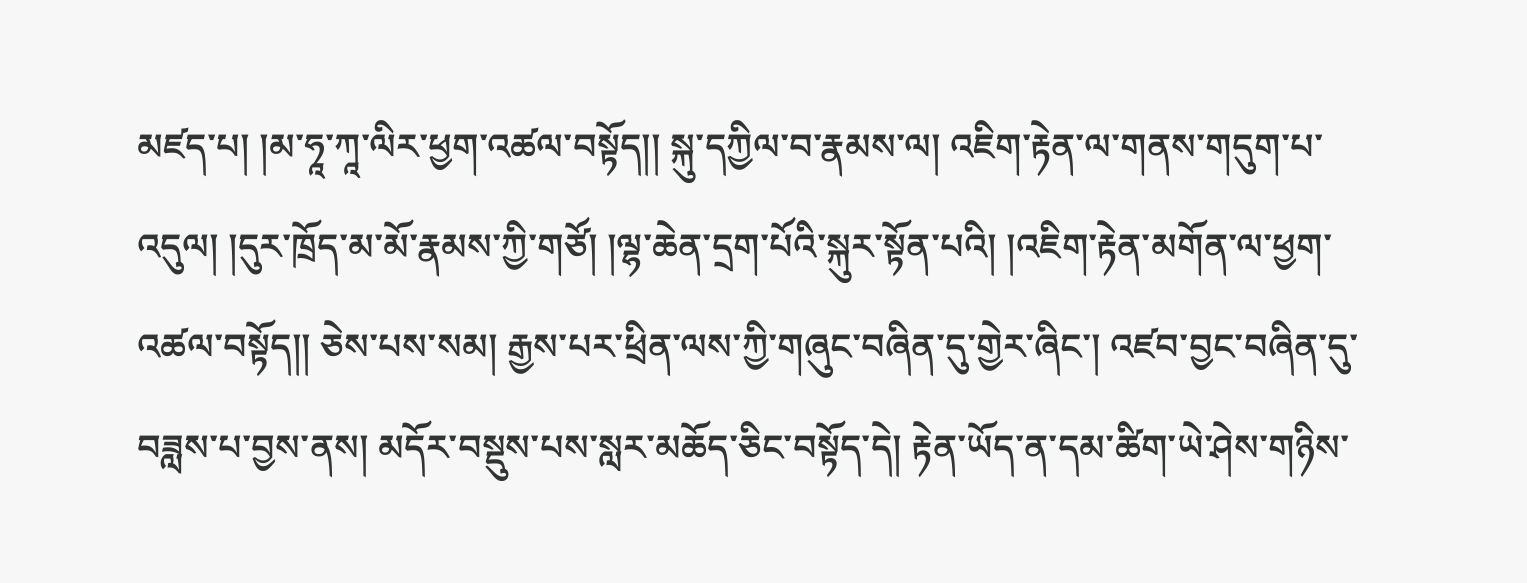མཛད་པ། །མ་ཧཱ་ཀཱ་ལིར་ཕྱག་འཚལ་བསྟོད།། སྐུ་དཀྱིལ་བ་རྣམས་ལ། འཇིག་རྟེན་ལ་གནས་གདུག་པ་འདུལ། །དུར་ཁྲོད་མ་མོ་རྣམས་ཀྱི་གཙོ། །ལྷ་ཆེན་དྲག་པོའི་སྐུར་སྟོན་པའི། །འཇིག་རྟེན་མགོན་ལ་ཕྱག་འཚལ་བསྟོད།། ཅེས་པས་སམ། རྒྱས་པར་ཕྲིན་ལས་ཀྱི་གཞུང་བཞིན་དུ་གྱེར་ཞིང་། འཛབ་བྱང་བཞིན་དུ་བཟླས་པ་བྱས་ནས། མདོར་བསྡུས་པས་སླར་མཆོད་ཅིང་བསྟོད་དེ། རྟེན་ཡོད་ན་དམ་ཚིག་ཡེ་ཤེས་གཉིས་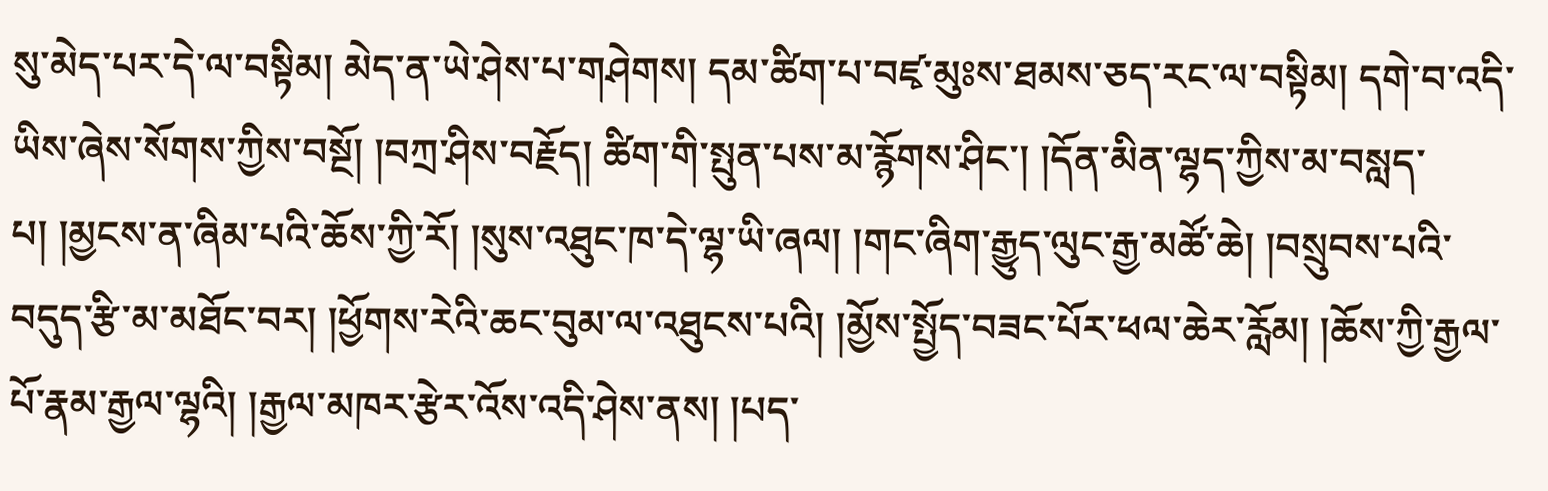སུ་མེད་པར་དེ་ལ་བསྟིམ། མེད་ན་ཡེ་ཤེས་པ་གཤེགས། དམ་ཚིག་པ་བཛྭ་མུཿས་ཐམས་ཅད་རང་ལ་བསྟིམ། དགེ་བ་འདི་ཡིས་ཞེས་སོགས་ཀྱིས་བསྔོ། །བཀྲ་ཤིས་བརྗོད། ཚིག་གི་སྤུན་པས་མ་རྙོགས་ཤིང་། །དོན་མིན་ལྷད་ཀྱིས་མ་བསླད་པ། །མྱངས་ན་ཞིམ་པའི་ཆོས་ཀྱི་རོ། །སུས་འཐུང་ཁ་དེ་ལྷ་ཡི་ཞལ། །གང་ཞིག་རྒྱུད་ལུང་རྒྱ་མཚོ་ཆེ། །བསྲུབས་པའི་བདུད་རྩི་མ་མཐོང་བར། །ཕྱོགས་རེའི་ཆང་བུམ་ལ་འཐུངས་པའི། །མྱོས་སྤྱོད་བཟང་པོར་ཕལ་ཆེར་རློམ། །ཆོས་ཀྱི་རྒྱལ་པོ་རྣམ་རྒྱལ་ལྷའི། །རྒྱལ་མཁར་རྩེར་འོས་འདི་ཤེས་ནས། །པད་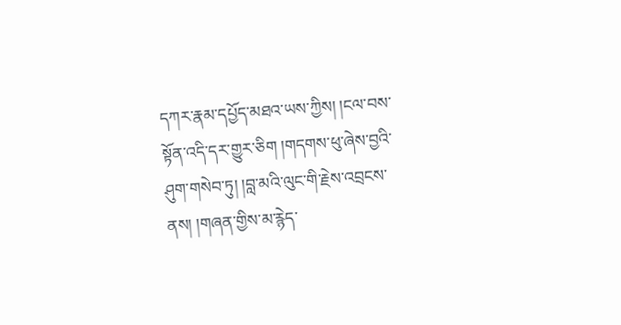དཀར་རྣམ་དཔྱོད་མཐའ་ཡས་ཀྱིས། །ངལ་བས་སྟོན་འདི་དར་གྱུར་ཅིག །གདགས་ཕུ་ཞེས་བྱའི་ཤུག་གསེབ་ཏུ། །བླ་མའི་ལུང་གི་རྗེས་འབྲངས་ནས། །གཞན་གྱིས་མ་རྙེད་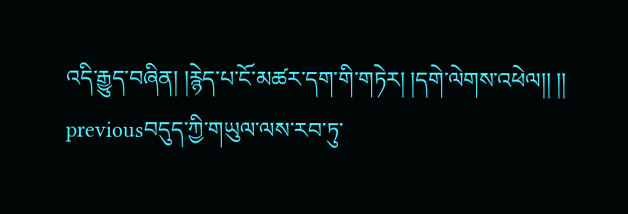འདི་རྒྱུད་བཞིན། །རྙེད་པ་ངོ་མཚར་དག་གི་གཏེར། །དགེ་ལེགས་འཕེལ།། །།
previousབདུད་ཀྱི་གཡུལ་ལས་རབ་ཏུ་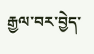རྒྱལ་བར་བྱེད་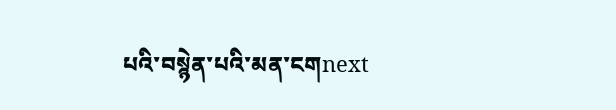པའི་བསྙེན་པའི་མན་ངགnext